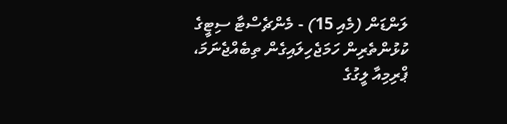ލަންޑަން (މެއި 15) - މެންޗެސްޓާ ސިޓީގެ ކުޅުންތެރިން ހަމަޖެހިލައިގެން ތިބެއްޖެނަމަ، ޕްރިމިއާ ލީގުގެ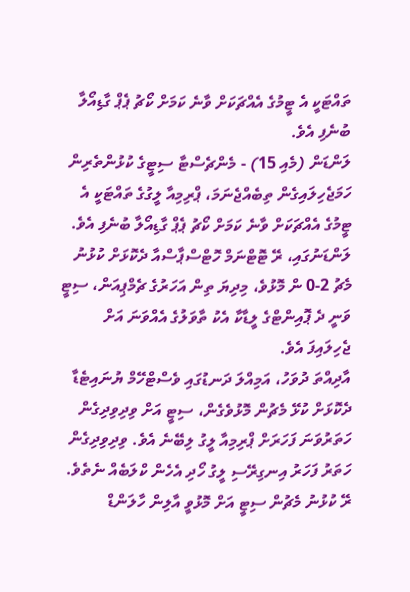ތައްޓަކީ އެ ޓީމުގެ އެއްޗަކަށް ވާނެ ކަމަށް ކޯޗު ޕެޕް ގާޑިއޯލާ ބުނެފި އެވެ.
ލަންޑަން (މެއި 15) - މެންޗެސްޓާ ސިޓީގެ ކުޅުންތެރިން ހަމަޖެހިލައިގެން ތިބެއްޖެނަމަ، ޕްރިމިއާ ލީގުގެ ތައްޓަކީ އެ ޓީމުގެ އެއްޗަކަށް ވާނެ ކަމަށް ކޯޗު ޕެޕް ގާޑިއޯލާ ބުނެފި އެވެ.
ލަންޑަނުގައި، ރޭ ޓޮޓްނަމް ހޮޓްސްޕާސްއާ ދެކޮޅަށް ކުޅުނު މެޗު 2-0 ން މޮޅުވެ، މިދިޔަ ތިން އަހަރުގެ ޗެމްޕިއަން، ސިޓީ ވަނީ ދެ ޕޮއިންޓްގެ ލީޑާކާ އެކު ތާވަލުގެ އެއްވަނަ އަށް ޖެހިލައިފަ އެވެ.
އާދިއްތަ ދުވަހު، އަމިއްލަ ދަނޑުގައި ވެސްޓްހޭމް ޔުނައިޓެޑާ ދެކޮޅަށް ކުޅޭ މެޗުން މޮޅުވެގެން، ސިޓީ އަށް ވިދިވިދިގެން ހަތަރުވަނަ ފަހަރަށް ޕްރިމިއާ ލީގު ލިބޭނެ އެވެ. ވިދިވިދިގެން ހަތަރު ފަހަރު އިނގިރޭސި ލީގު ހޯދި އެހެން ކްލަބެއް ނެތެވެ.
ރޭ ކުޅުނު މެޗުން ސިޓީ އަށް މޮޅުވީ އާލިން ހާލަންޑް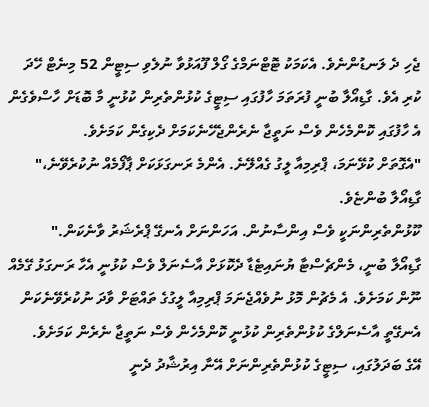ޖެހި ދެ ލަނޑުންނެވެ. އެކަމަކު ޓޮޓްނަމްގެ ގޯލް ފޫއަޅުވާ ނުލެވި ސިޓީން 52 މިނެޓް ހޭދަ ކުރި އެވެ. ގާޑިއޯލާ ބުނީ ފުރަތަމަ ހާފުގައި ސިޓީގެ ކުޅުންތެރިން ކުޅުނީ މާ ބޮޑަށް ހާސްވެގެން އެ ހާފުގައި ކޮންމެހެން ވެސް ނަތީޖާ ނެރެންޖެހޭނެކަމަށް ދެކިގެން ކަމަށެވެ.
"އެގޮތަށް ކުޅޭނަމަ، ޕްރިމިއާ ލީގު ގެއްލޭނެ. އެންމެ ރަނގަޅަކަށް ޕާފޯމެއް ނުކުރެވޭނެ،" ގާޑިއޯލާ ބުންޏެވެ.
ކޫޅުންތެރިންނަކީ ވެސް އިންސާނުން. އަހަންނަށް އެނގޭ ޕްރެޝަރު ވާނެކަން."
ގާޑިއޯލާ ބުނީ، މެންޗެސްޓާ ޔުނައިޓެޑާ ދެކޮޅަށް އާސެނަލް ވެސް ކުޅުނީ އެހާ ރަނގަޅު ގޭމެއް ނޫން ކަމަށެވެ. އެ މެޗުން މޮޅު ނުވެއްޖެނަމަ ޕްރިމިއާ ލީގުގެ ތައްޓަށް ވާދަ ނުކުރެވޭނެކަން އެނގޭތީ އާސެނަލްގެ ކުޅުންތެރިން ކުޅުނީ ކޮންމެހެން ވެސް ނަތީޖާ ނެރެން ކަމަށެވެ.
އޭގެ ބަދަލުގައި، ސިޓީގެ ކުޅުންތެރިންނަށް އޭނާ އިރުޝާދު ދެނީ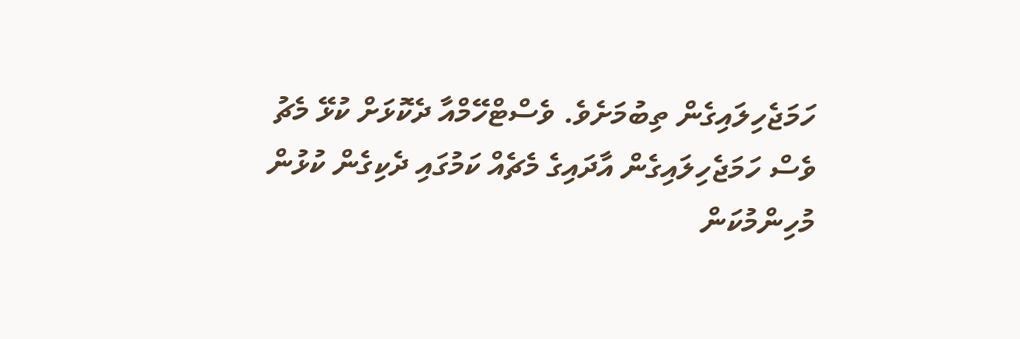ހަމަޖެހިލައިގެން ތިބުމަށެވެ. ވެސްޓްހޭމްއާ ދެކޮޅަށް ކުޅޭ މެޗު ވެސް ހަމަޖެހިލައިގެން އާދައިގެ މެޗެއް ކަމުގައި ދެކިގެން ކުޅުން މުހިންމުކަން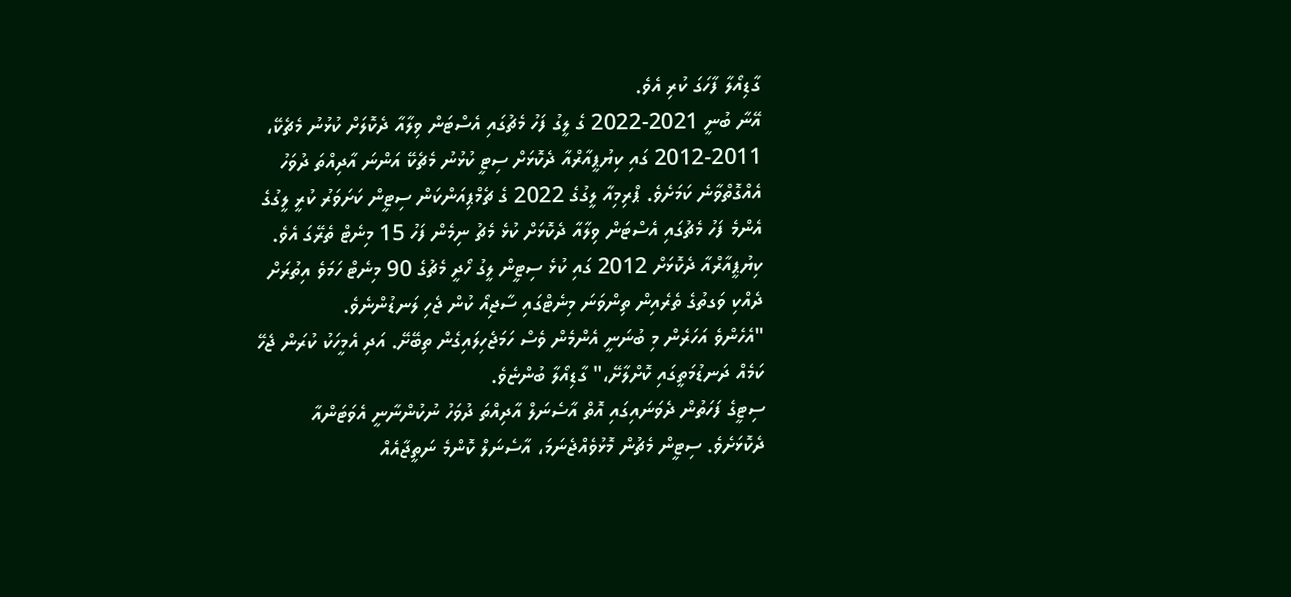ގާޑިއޯލާ ފާހަގަ ކުރި އެވެ.
އޭނާ ބުނީ 2021-2022 ގެ ލީގު ފަހު މެޗުގައި އެސްޓަން ވިލާއާ ދެކޮލަށް ކުޅުނު މެޗެކޭ، 2011-2012 ގައި ކިޔުޕީއާރްއާ ދެކޮޅަށް ސިޓީ ކުޅުނު މެޗެކޭ އަންނަ އާދިއްތަ ދުވަހު އެއްގޮތްވާނެ ކަމަށެވެ. ޕްރިމިއާ ލީގުގެ 2022 ގެ ޗެމްޕިއަންކަން ސިޓީން ކަށަވަރު ކުރީ ލީގުގެ އެންމެ ފަހު މެޗުގައި އެސްޓަން ވިލާއާ ދެކޮޅަށް ކުޅެ މެޗު ނިމެން ފަހު 15 މިނެޓް ތެރޭގަ އެވެ. ކިޔުޕީއާރްއާ ދެކޮޅަށް 2012 ގައި ކުޅެ ސިޓީން ލީގު ހޯދީ މެޗުގެ 90 މިނެޓް ހަމަވެ އިތުރަށް ދެއްކި ވަގތުގެ ތެރެއިން ތިންވަނަ މިނެޓްގައި ސާޖިއޯ ކުން ޖެހި ލަނޑުންނެވެ.
"އެހެންވެ އަހަރެން މި ބުނަނީ އެންމެން ވެސް ހަމަޖެހިލައިގެން ތިބޭށޭ. އަދި އެމީހަކު ކުރަން ޖެހޭ ކަމެއް ދަނޑުމަތީގައި ކޮށްލާށޭ،" ގާޑިއޯލާ ބުންޏެވެ.
ސިޓީގެ ފަހަތުން ދެވަނައިގައި އޮތް އާސެނަލް އާދިއްތަ ދުވަހު ނުކުންނާނީ އެވަޓަންއާ ދެކޮޅަށެވެ. ސިޓީން މެޗުން މޮޅުވެއްޖެނަމަ، އާސެނަލް ކޮންމެ ނަތީޖާއެއް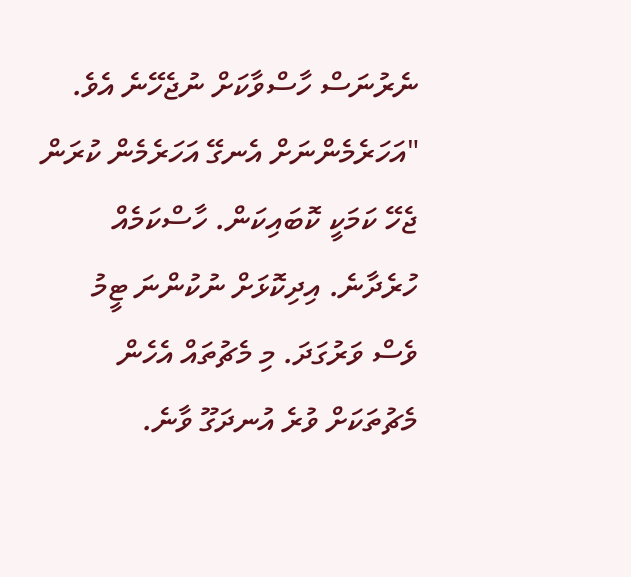ނެރުނަސް ހާސްވާކަށް ނުޖެހޭނެ އެވެ.
"އަހަރެމެންނަށް އެނގޭ އަހަރެމެން ކުރަން ޖެހޭ ކަމަކީ ކޮބައިކަން. ހާސްކަމެއް ހުރެދާނެ. އިދިކޮޅަށް ނުކުންނަ ޓީމު ވެސް ވަރުގަދަ. މި މެޗުތައް އެހެން މެޗުތަކަށް ވުރެ އުނދަގޫ ވާނެ.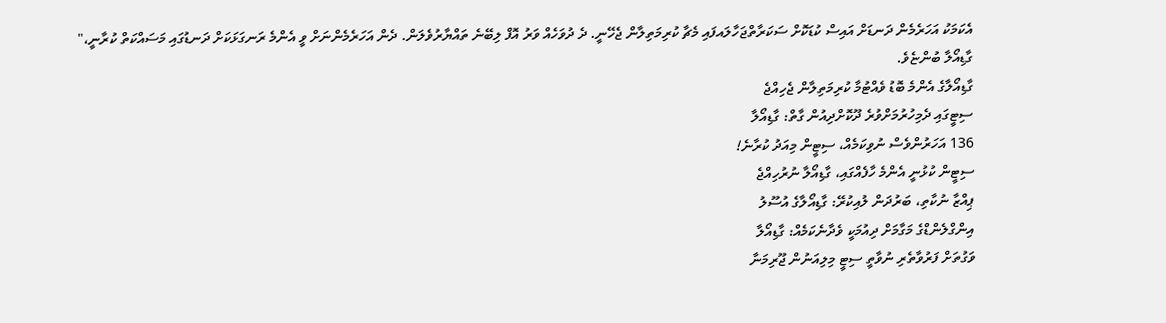އެކަމަކު އަހަރެމެން ދަނޑަށް އައިސް ކުޑަކޮށް ސަކަރާތްޖަހާލައފައި މެޗާ ކުރިމަތިލާން ޖެހޭނީ. ދެ ދުވަހެއް ވަރު އޮފް ލިބޭނެ ތައްޔާރުވެލަން. ދެން އަހަރެމެންނަށް ވީ އެންމެ ރަނގަޅަކަށް ދަނޑުގައި މަސައްކަތް ކުރާނީ،" ގާޑިއޯލާ ބުންޏެވެ.
ގާޑިއޯލާގެ އެންމެ ބޮޑު ވެއްޓުމާ ކުރިމަތިލާން ޖެހިއްޖެ
ސިޓީގައި ދެމިހުރުމަށްވުރެ ދޫކޮށްދިއުން ގާތް: ގާޑިއޯލާ
136 އަހަރުންވެސް ނުވިކަމެއް، ސިޓީން މިއަދު ކުރާނެ!
ސިޓީން ކުޅުނީ އެންމެ ހާފެއްގައި، ގާޑިއޯލާ ނުރުހިއްޖެ
ޕިއްޒާ ނުކާތި، ބަރުދަން ލުއިކުރޭ: ގާޑިއޯލާގެ އުސޫލު
އިންގްލެންޑްގެ މަގާމަށް ދިއުމަކީ ވެދާނެކަމެއް: ގާޑިއޯލާ
ވަގުތަށް ފަރުވާތެރި ނުވާތީ ސިޓީ މިލިއަނުން ޖޫރިމަނާ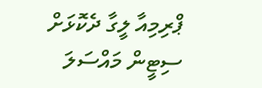ޕްރިމިއާ ލީގާ ދެކޮޅަށް ސިޓީން މައްސަލަ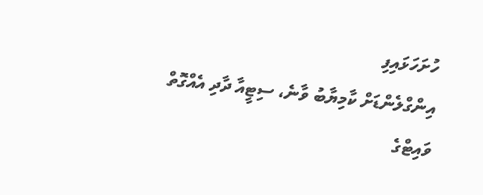ހުށަހަޅައިފި
އިންގްލެންޑަށް ކާމިޔާބު ވާނެ، ސިޓީއާ ދާދި އެއްގޮތް
ވައިޓްގެ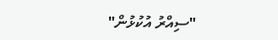"ސިއްރު އުކުޅުން"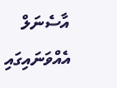އާސެނަލް އެއްވަނައިގައި